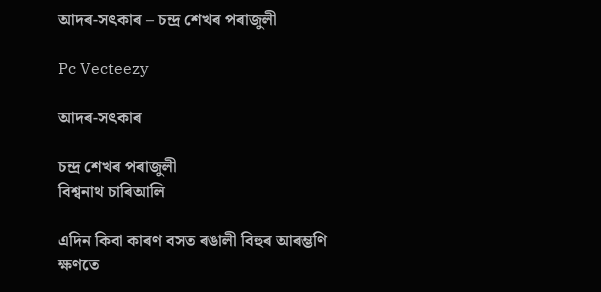আদৰ-সৎকাৰ – চন্দ্ৰ শেখৰ পৰাজুলী

Pc Vecteezy

আদৰ-সৎকাৰ

চন্দ্ৰ শেখৰ পৰাজুলী
বিশ্বনাথ চাৰিআলি

এদিন কিবা কাৰণ বসত ৰঙালী বিহুৰ আৰম্ভণি ক্ষণতে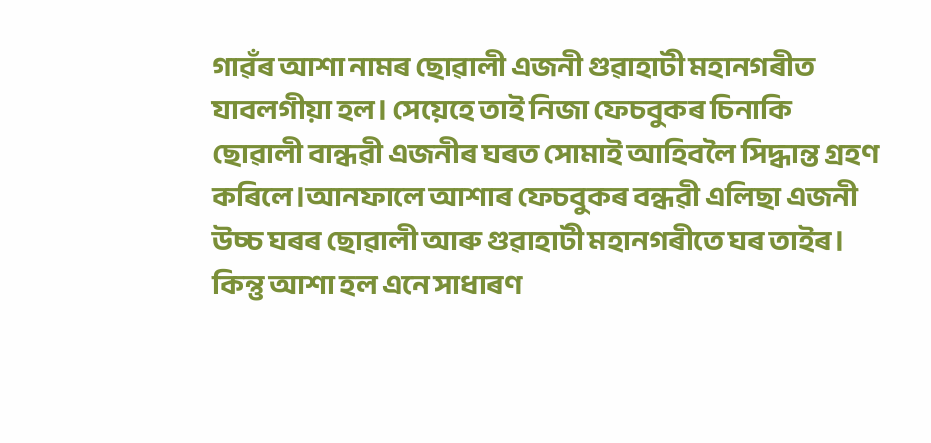গাৱঁৰ আশা নামৰ ছোৱালী এজনী গুৱাহাটী মহানগৰীত যাবলগীয়া হল। সেয়েহে তাই নিজা ফেচবুকৰ চিনাকি ছোৱালী বান্ধৱী এজনীৰ ঘৰত সোমাই আহিবলৈ সিদ্ধান্ত গ্ৰহণ কৰিলে।আনফালে আশাৰ ফেচবুকৰ বন্ধৱী এলিছা এজনী উচ্চ ঘৰৰ ছোৱালী আৰু গুৱাহাটী মহানগৰীতে ঘৰ তাইৰ। কিন্তু আশা হল এনে সাধাৰণ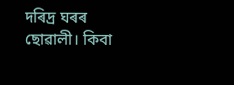দৰিদ্ৰ ঘৰৰ ছোৱালী। কিবা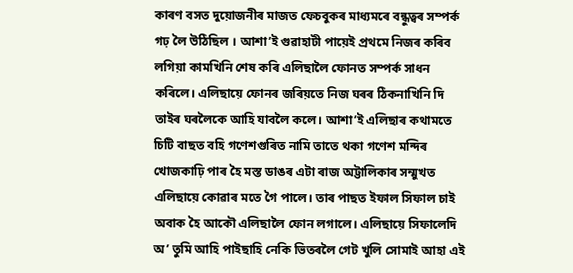কাৰণ বসত দুয়োজনীৰ মাজত ফেচবুকৰ মাধ্যমৰে বন্ধুত্বৰ সম্পৰ্ক গঢ় লৈ উঠিছিল । আশা’ই গুৱাহাটী পায়েই প্ৰথমে নিজৰ কৰিব লগিয়া কামখিনি শেষ কৰি এলিছালৈ ফোনত সম্পৰ্ক সাধন কৰিলে। এলিছায়ে ফোনৰ জৰিয়তে নিজ ঘৰৰ ঠিকনাখিনি দি তাইৰ ঘৰলৈকে আহি যাবলৈ কলে। আশা’ই এলিছাৰ কথামতে চিটি বাছত বহি গণেশগুৰিত নামি তাতে থকা গণেশ মন্দিৰ খোজকাঢ়ি পাৰ হৈ মস্ত ডাঙৰ এটা ৰাজ অট্টালিকাৰ সন্মুখত এলিছায়ে কোৱাৰ মতে গৈ পালে। তাৰ পাছত ইফাল সিফাল চাই অবাক হৈ আকৌ এলিছালৈ ফোন লগালে। এলিছায়ে সিফালেদি অ’ তুমি আহি পাইছাহি নেকি ভিতৰলৈ গেট খুলি সোমাই আহা এই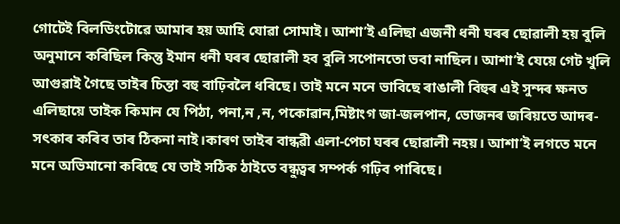গোটেই বিলডিংটোৱে আমাৰ হয় আহি যোৱা সোমাই। আশা’ই এলিছা এজনী ধনী ঘৰৰ ছোৱালী হয় বুলি অনুমানে কৰিছিল কিন্তু ইমান ধনী ঘৰৰ ছোৱালী হব বুলি সপোনতো ভবা নাছিল। আশা’ই যেয়ে গেট খুলি আগুৱাই গৈছে তাইৰ চিন্তা বহু বাঢ়িবলৈ ধৰিছে। তাই মনে মনে ভাবিছে ৰাঙালী বিহুৰ এই সুন্দৰ ক্ষনত এলিছায়ে তাইক কিমান যে পিঠা, পনা,ন ,ন, পকোৱান,মিষ্টাংগ জা-জলপান, ভোজনৰ জৰিয়তে আদৰ-সৎকাৰ কৰিব তাৰ ঠিকনা নাই।কাৰণ তাইৰ বান্ধৱী এলা-পেচা ঘৰৰ ছোৱালী নহয়। আশা’ই লগতে মনে মনে অভিমানো কৰিছে যে তাই সঠিক ঠাইতে বন্ধুত্বৰ সম্পৰ্ক গঢ়িব পাৰিছে।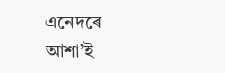এনেদৰে আশা’ই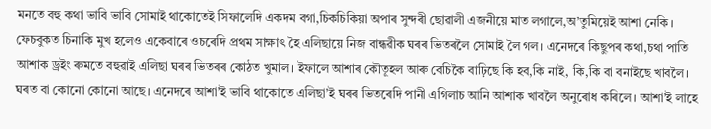মনতে বহু কথা ভাবি ভাবি সোমাই থাকোতেই সিফালেদি একদম বগা,চিকচিকিয়া অপাৰ সুন্দৰী ছোৱালী এজনীয়ে মাত লগালে,অ’তুমিয়েই আশা নেকি । ফেচবুকত চিনাকি মুখ হলেও একেবাৰে ওচৰেদি প্ৰথম সাক্ষাৎ হৈ এলিছায়ে নিজ বান্ধৱীক ঘৰৰ ভিতৰলৈ সোমাই লৈ গল। এনেদৰে কিছুপৰ কথা,চথা পাতি আশাক ড্ৰইং ৰুমতে বহুৱাই এলিছা ঘৰৰ ভিতৰৰ কোঠত খুমাল। ইফালে আশাৰ কৌতূহল আৰু বেচিকৈ বাঢ়িছে কি হব,কি নাই, কি,কি বা বনাইছে খাবলৈ। ঘৰত বা কোনো কোনো আছে। এনেদৰে আশা’ই ভাবি থাকোতে এলিছা’ই ঘৰৰ ভিতৰেদি পানী এগিলাচ আনি আশাক খাবলৈ অনুৰোধ কৰিলে। আশা’ই লাহে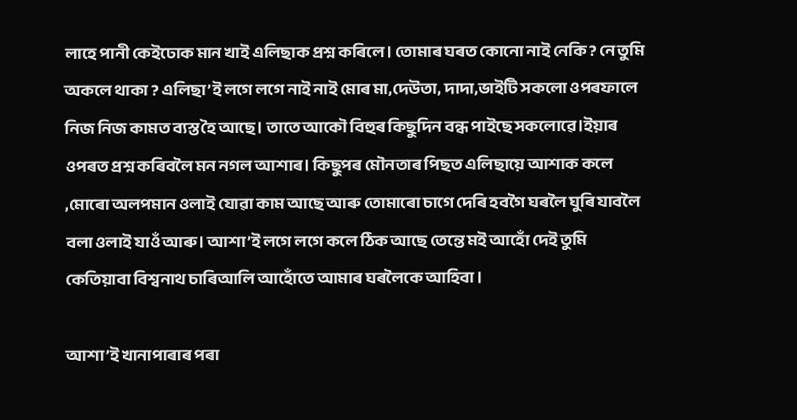লাহে পানী কেইঢোক মান খাই এলিছাক প্ৰশ্ন কৰিলে। তোমাৰ ঘৰত কোনো নাই নেকি ? নে তুমি অকলে থাকা ? এলিছা’ই লগে লগে নাই নাই মোৰ মা,দেউতা, দাদা,ভাইটি সকলো ওপৰফালে নিজ নিজ কামত ব্যস্ত হৈ আছে। তাতে আকৌ বিহুৰ কিছুদিন বন্ধ পাইছে সকলোৱে।ইয়াৰ ওপৰত প্ৰশ্ন কৰিবলৈ মন নগল আশাৰ। কিছুপৰ মৌনতাৰ পিছত এলিছায়ে আশাক কলে ,মোৰো অলপমান ওলাই যোৱা কাম আছে আৰু তোমাৰো চাগে দেৰি হবগৈ ঘৰলৈ ঘুৰি যাবলৈ বলা ওলাই যাওঁ আৰু। আশা’ই লগে লগে কলে ঠিক আছে তেন্তে মই আহোঁ দেই তুমি কেতিয়াবা বিশ্বনাথ চাৰিআলি আহোঁতে আমাৰ ঘৰলৈকে আহিবা ।

আশা’ই খানাপাৰাৰ পৰা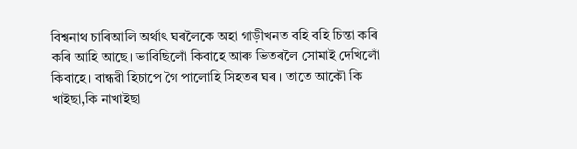বিশ্বনাথ চাৰিআলি অৰ্থাৎ ঘৰলৈকে অহা গাড়ীখনত বহি বহি চিন্তা কৰি কৰি আহি আছে। ভাবিছিলোঁ কিবাহে আৰু ভিতৰলৈ সোমাই দেখিলোঁ কিবাহে। বান্ধৱী হিচাপে গৈ পালোহি সিহতৰ ঘৰ । তাতে আকৌ কি খাইছা,কি নাখাইছা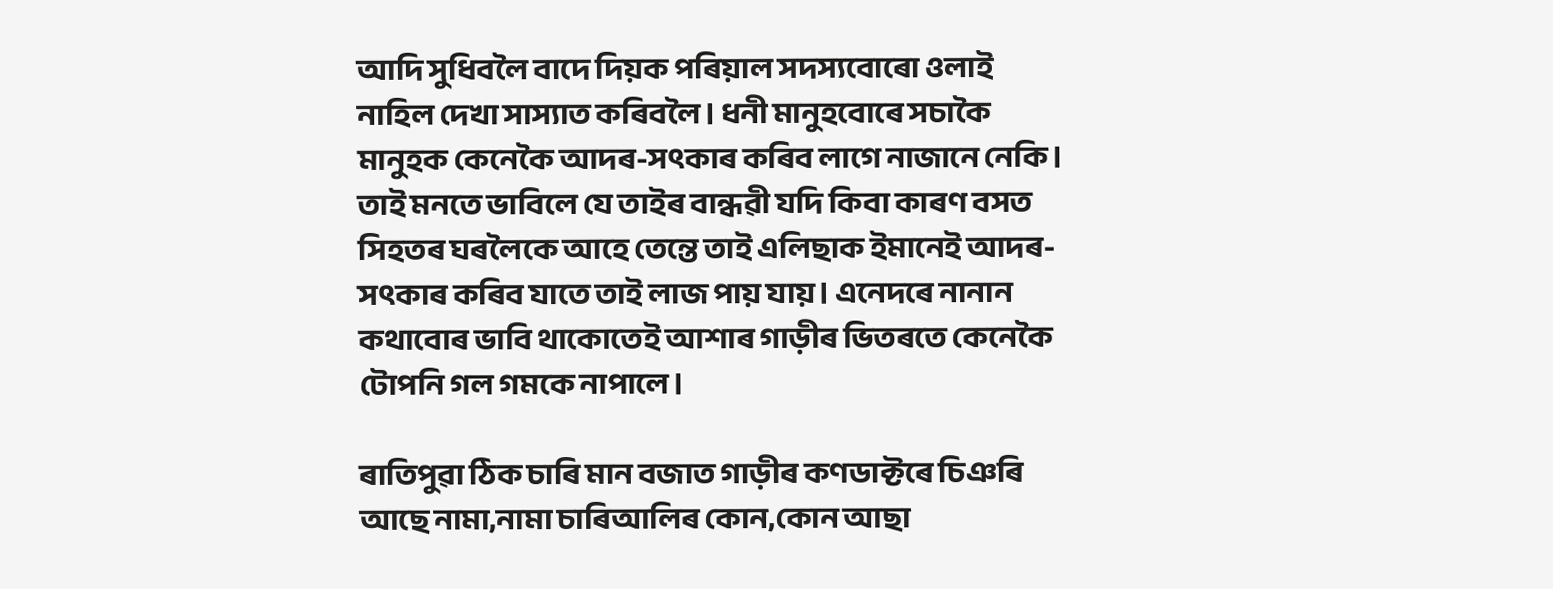আদি সুধিবলৈ বাদে দিয়ক পৰিয়াল সদস্যবোৰো ওলাই নাহিল দেখা সাস্যাত কৰিবলৈ। ধনী মানুহবোৰে সচাকৈ মানুহক কেনেকৈ আদৰ-সৎকাৰ কৰিব লাগে নাজানে নেকি। তাই মনতে ভাবিলে যে তাইৰ বান্ধৱী যদি কিবা কাৰণ বসত সিহতৰ ঘৰলৈকে আহে তেন্তে তাই এলিছাক ইমানেই আদৰ-সৎকাৰ কৰিব যাতে তাই লাজ পায় যায়। এনেদৰে নানান কথাবোৰ ভাবি থাকোতেই আশাৰ গাড়ীৰ ভিতৰতে কেনেকৈ টোপনি গল গমকে নাপালে।

ৰাতিপুৱা ঠিক চাৰি মান বজাত গাড়ীৰ কণডাক্টৰে চিঞৰি আছে নামা,নামা চাৰিআলিৰ কোন,কোন আছা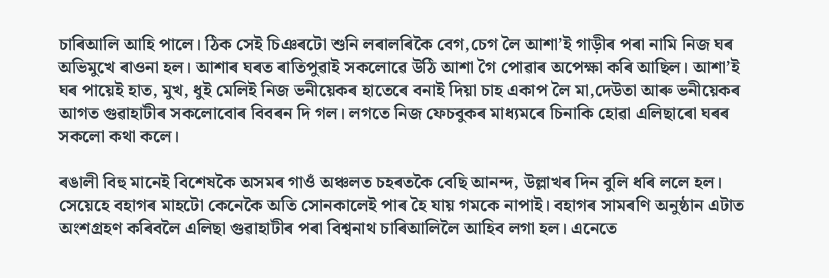চাৰিআলি আহি পালে। ঠিক সেই চিঞৰটো শুনি লৰালৰিকৈ বেগ,চেগ লৈ আশা’ই গাড়ীৰ পৰা নামি নিজ ঘৰ অভিমুখে ৰাওনা হল। আশাৰ ঘৰত ৰাতিপুৱাই সকলোৱে উঠি আশা গৈ পোৱাৰ অপেক্ষা কৰি আছিল। আশা’ই ঘৰ পায়েই হাত, মুখ, ধুই মেলিই নিজ ভনীয়েকৰ হাতেৰে বনাই দিয়া চাহ একাপ লৈ মা,দেউতা আৰু ভনীয়েকৰ আগত গুৱাহাটীৰ সকলোবোৰ বিবৰন দি গল। লগতে নিজ ফেচবুকৰ মাধ্যমৰে চিনাকি হোৱা এলিছাৰো ঘৰৰ সকলো কথা কলে।

ৰঙালী বিহু মানেই বিশেষকৈ অসমৰ গাওঁ অঞ্চলত চহৰতকৈ বেছি আনন্দ, উল্লাখৰ দিন বুলি ধৰি ললে হল। সেয়েহে বহাগৰ মাহটো কেনেকৈ অতি সোনকালেই পাৰ হৈ যায় গমকে নাপাই। বহাগৰ সামৰণি অনুষ্ঠান এটাত অংশগ্ৰহণ কৰিবলৈ এলিছা গুৱাহাটীৰ পৰা বিশ্বনাথ চাৰিআলিলৈ আহিব লগা হল। এনেতে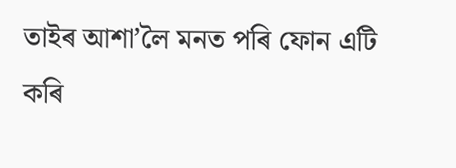তাইৰ আশা’লৈ মনত পৰি ফোন এটি কৰি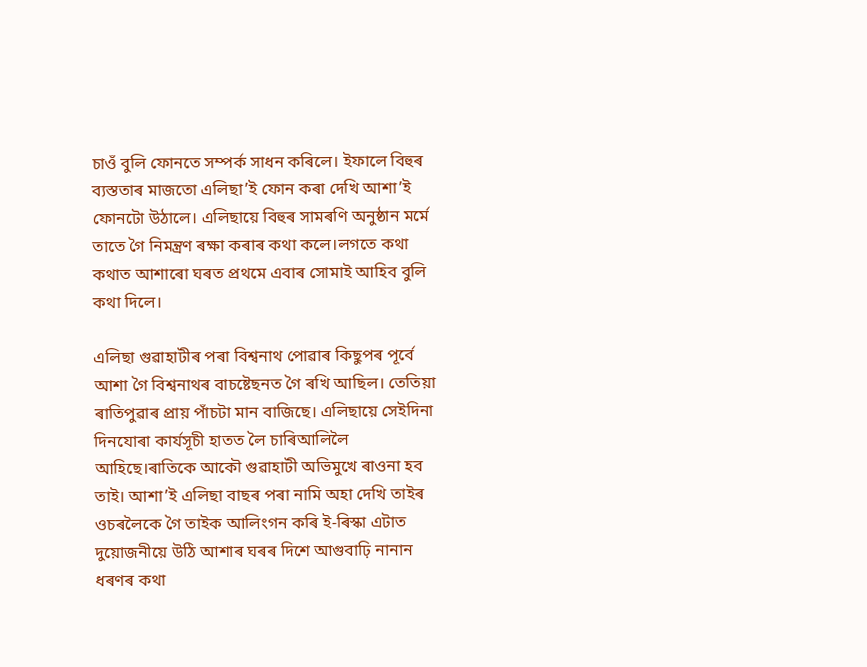চাওঁ বুলি ফোনতে সম্পৰ্ক সাধন কৰিলে। ইফালে বিহুৰ ব্যস্ততাৰ মাজতো এলিছা’ই ফোন কৰা দেখি আশা’ই ফোনটো উঠালে। এলিছায়ে বিহুৰ সামৰণি অনুষ্ঠান মৰ্মে তাতে গৈ নিমন্ত্ৰণ ৰক্ষা কৰাৰ কথা কলে।লগতে কথা কথাত আশাৰো ঘৰত প্ৰথমে এবাৰ সোমাই আহিব বুলি কথা দিলে‌।

এলিছা গুৱাহাটীৰ পৰা বিশ্বনাথ পোৱাৰ কিছুপৰ পূৰ্বে আশা গৈ বিশ্বনাথৰ বাচষ্টেছনত গৈ ৰখি আছিল। তেতিয়া ৰাতিপুৱাৰ প্ৰায় পাঁচটা মান বাজিছে। এলিছায়ে সেইদিনা দিনযোৰা কাৰ্যসূচী হাতত লৈ চাৰিআলিলৈ আহিছে।ৰাতিকে আকৌ গুৱাহাটী অভিমুখে ৰাওনা হব তাই। আশা’ই এলিছা বাছৰ পৰা নামি অহা দেখি তাইৰ ওচৰলৈকে গৈ তাইক আলিংগন কৰি ই-ৰিস্কা এটাত দুয়োজনীয়ে উঠি আশাৰ ঘৰৰ দিশে আগুবাঢ়ি নানান ধৰণৰ কথা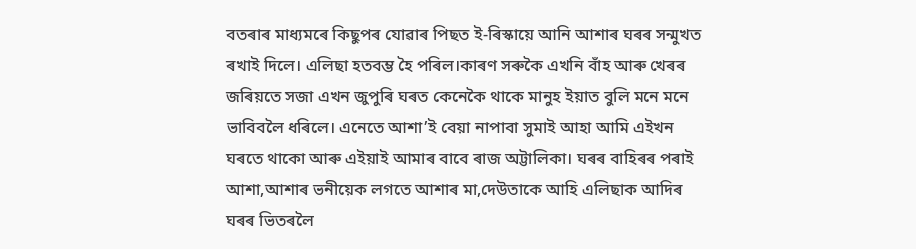বতৰাৰ মাধ্যমৰে কিছুপৰ যোৱাৰ পিছত ই-ৰিস্কায়ে আনি আশাৰ ঘৰৰ সন্মুখত ৰখাই দিলে। এলিছা হতবম্ভ হৈ পৰিল।কাৰণ সৰুকৈ এখনি বাঁহ আৰু খেৰৰ জৰিয়তে সজা এখন জুপুৰি ঘৰত কেনেকৈ থাকে মানুহ ইয়াত বুলি মনে মনে ভাবিবলৈ ধৰিলে। এনেতে আশা’ই বেয়া নাপাবা সুমাই আহা আমি এইখন ঘৰতে থাকো আৰু এইয়াই আমাৰ বাবে ৰাজ অট্টালিকা। ঘৰৰ বাহিৰৰ পৰাই আশা,আশাৰ ভনীয়েক লগতে আশাৰ মা,দেউতাকে আহি এলিছাক আদিৰ ঘৰৰ ভিতৰলৈ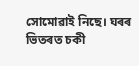সোমোৱাই নিছে। ঘৰৰ ভিতৰত চকী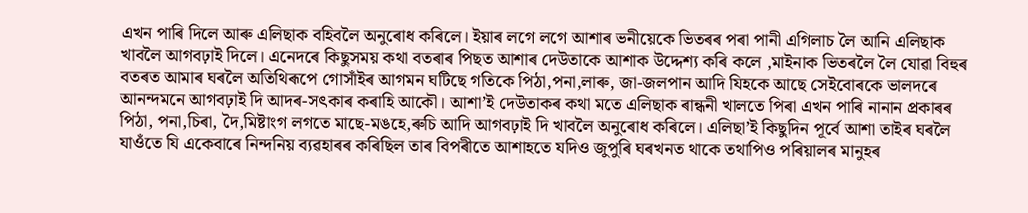এখন পাৰি দিলে আৰু এলিছাক বহিবলৈ অনুৰোধ কৰিলে। ইয়াৰ লগে লগে আশাৰ ভনীয়েকে ভিতৰৰ পৰা পানী এগিলাচ লৈ আনি এলিছাক খাবলৈ আগবঢ়াই দিলে। এনেদৰে কিছুসময় কথা বতৰাৰ পিছত আশাৰ দেউতাকে আশাক উদ্দেশ্য কৰি কলে ,মাইনাক ভিতৰলৈ লৈ যোৱা বিহুৰ বতৰত আমাৰ ঘৰলৈ অতিথিৰূপে গোসাঁইৰ আগমন ঘটিছে গতিকে পিঠা,পনা,লাৰু, জা-জলপান আদি যিহকে আছে সেইবোৰকে ভালদৰে আনন্দমনে আগবঢ়াই দি আদৰ-সৎকাৰ কৰাহি আকৌ। আশা’ই দেউতাকৰ কথা মতে এলিছাক ৰান্ধনী খালতে পিৰা এখন পাৰি নানান প্ৰকাৰৰ পিঠা, পনা,চিৰা, দৈ,মিষ্টাংগ লগতে মাছে-মঙহে,ৰুচি আদি আগবঢ়াই দি খাবলৈ অনুৰোধ কৰিলে। এলিছা’ই কিছুদিন পূৰ্বে আশা তাইৰ ঘৰলৈ যাওঁতে যি একেবাৰে নিন্দনিয় ব্যৱহাৰৰ কৰিছিল তাৰ বিপৰীতে আশাহতে যদিও জুপুৰি ঘৰখনত থাকে তথাপিও পৰিয়ালৰ মানুহৰ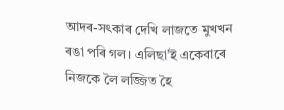আদৰ-সৎকাৰ দেখি লাজতে মুখখন ৰঙা পৰি গল। এলিছা’ই একেবাৰে নিজকে লৈ লজ্জিত হৈ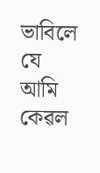ভাবিলে যে আমি কেৱল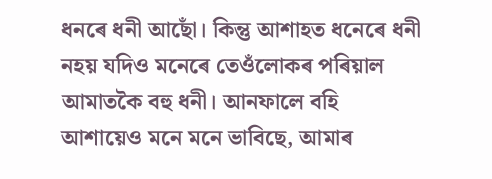ধনৰে ধনী আছোঁ। কিন্তু আশাহত ধনেৰে ধনী নহয় যদিও মনেৰে তেওঁলোকৰ পৰিয়াল আমাতকৈ বহু ধনী। আনফালে বহি আশায়েও মনে মনে ভাবিছে, আমাৰ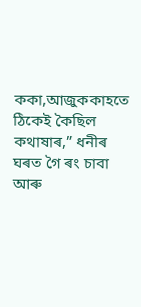ককা,আজুককাহতে ঠিকেই কৈছিল কথাষাৰ,” ধনীৰ ঘৰত গৈ ৰং চাবা আৰু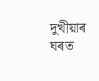দুখীয়াৰ ঘৰত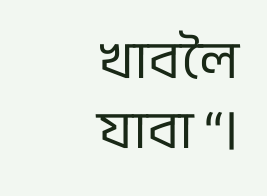খাবলৈ যাবা “।